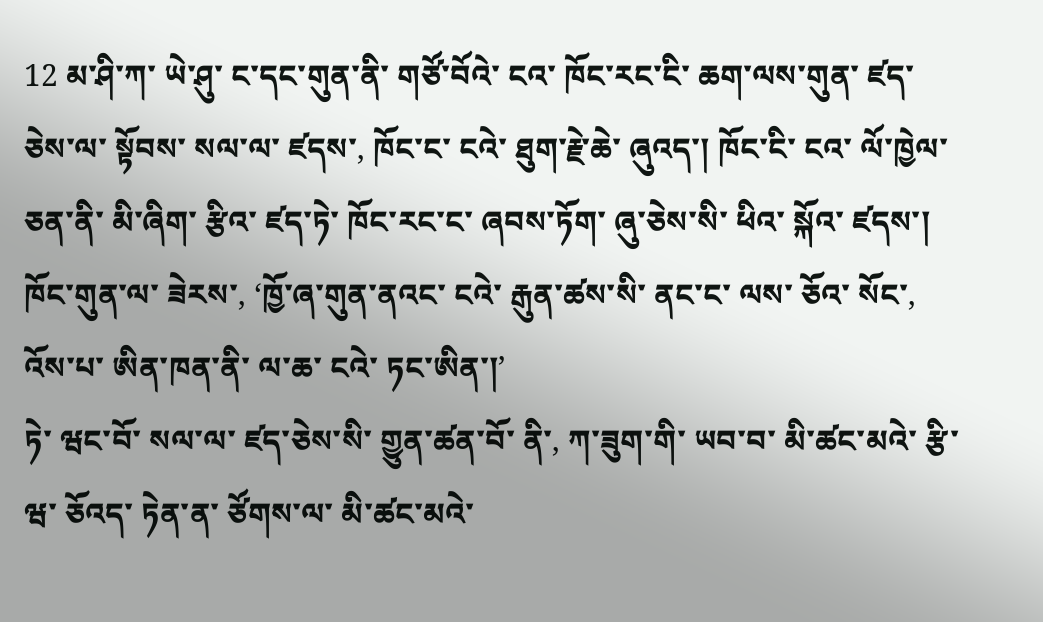12 མ་ཤི་ཀ་ ཡེ་ཤུ་ ང་དང་གུན་ནི་ གཙོ་བོའེ་ ངའ་ ཁོང་རང་ངི་ ཆག་ལས་གུན་ ཛད་ཅེས་ལ་ སྟོབས་ སལ་ལ་ ཛདས་, ཁོང་ང་ ངའེ་ ཐུག་རྗེ་ཆེ་ ཞུའད་། ཁོང་ངི་ ངའ་ ལོ་ཁྱེལ་ཅན་ནི་ མི་ཞིག་ རྩིའ་ ཛད་ཏེ་ ཁོང་རང་ང་ ཞབས་ཏོག་ ཞུ་ཅེས་སི་ ཕིའ་ སྐོའ་ ཛདས་།
ཁོང་གུན་ལ་ ཟེརས་, ‘ཁྱོ་ཞ་གུན་ནའང་ ངའེ་ རྒུན་ཚས་སི་ ནང་ང་ ལས་ ཅོའ་ སོང་, འོས་པ་ ཨིན་ཁན་ནི་ ལ་ཆ་ ངའེ་ ཏང་ཨིན་།’
ཏེ་ ཝང་བོ་ སལ་ལ་ ཛད་ཅེས་སི་ གྱུན་ཚན་བོ་ ནི་, ཀ་ཟུག་གི་ ཡབ་བ་ མི་ཚང་མའེ་ རྩི་ཝ་ ཅོའད་ ཏེན་ན་ ཙོགས་ལ་ མི་ཚང་མའེ་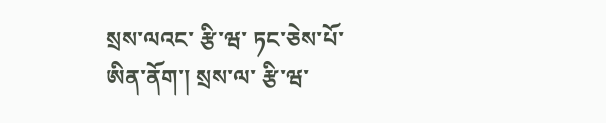སྲས་ལའང་ རྩི་ཝ་ ཏང་ཅེས་པོ་ ཨིན་ནོག་། སྲས་ལ་ རྩི་ཝ་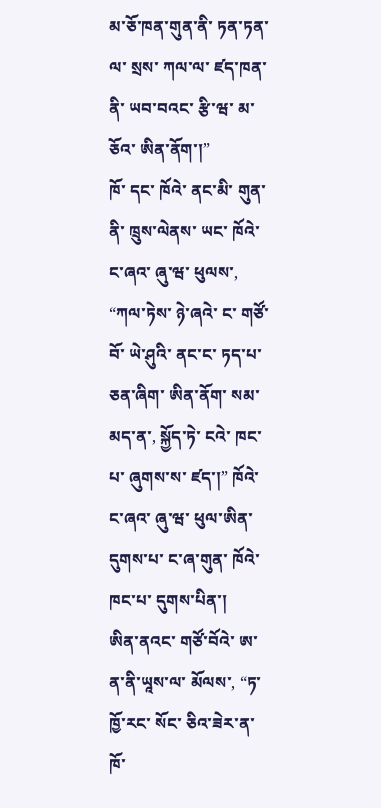མ་ཅོ་ཁན་གུན་ནི་ ཏན་ཏན་ལ་ སྲས་ ཀལ་ལ་ ཛད་ཁན་ནི་ ཡབ་བའང་ རྩི་ཝ་ མ་ཅོའ་ ཨིན་ནོག་།”
ཁོ་ དང་ ཁོའེ་ ནང་མི་ གུན་ནི་ ཁྲུས་ལེནས་ ཡང་ ཁོའེ་ ང་ཞའ་ ཞུ་ཝ་ ཕུལས་, “ཀལ་ཏེས་ ཉེ་ཞའེ་ ང་ གཙོ་བོ་ ཡེ་ཤུའི་ ནང་ང་ ཏད་པ་ཅན་ཞིག་ ཨིན་ནོག་ སམ་མད་ན་, སྐྱོད་ཏེ་ ངའེ་ ཁང་པ་ ཞུགས་ས་ ཛད་།” ཁོའེ་ ང་ཞའ་ ཞུ་ཝ་ ཕུལ་ཨིན་ དུགས་པ་ ང་ཞ་གུན་ ཁོའེ་ ཁང་པ་ དུགས་པིན་།
ཨིན་ནའང་ གཙོ་བོའེ་ ཨ་ན་ནི་ཡཱས་ལ་ མོལས་, “ཏ་ ཁྱོ་རང་ སོང་ ཅིའ་ཟེར་ན་ ཁོ་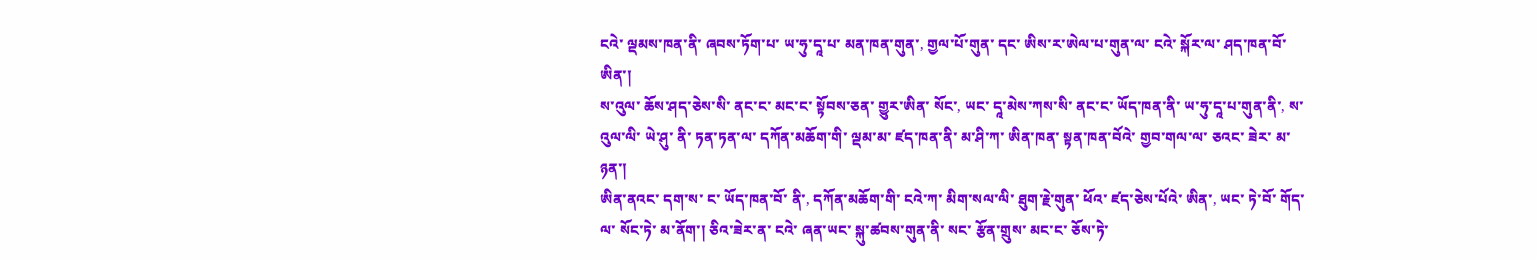ངའེ་ ལྡམས་ཁན་ནི་ ཞབས་ཏོག་པ་ ཡ་ཧུ་དཱ་པ་ མན་ཁན་གུན་, གྱལ་པོ་གུན་ དང་ ཨིས་ར་ཨེལ་པ་གུན་ལ་ ངའེ་ སྐོར་ལ་ ཤད་ཁན་བོ་ ཨིན་།
ས་འུལ་ ཆོས་ཤད་ཅེས་སི་ ནང་ང་ མང་ང་ སྟོབས་ཅན་ གྱུར་ཨིན་ སོང་, ཡང་ དཱ་མེས་ཀས་སི་ ནང་ང་ ཡོད་ཁན་ནི་ ཡ་ཧུ་དཱ་པ་གུན་ནི་, ས་འུལ་ལི་ ཡེ་ཤུ་ ནི་ ཏན་ཏན་ལ་ དཀོན་མཆོག་གི་ ལྡམ་མ་ ཛད་ཁན་ནི་ མ་ཤི་ཀ་ ཨིན་ཁན་ སྟན་ཁན་བོའེ་ གྱབ་གལ་ལ་ ཅའང་ ཟེར་ མ་ཉན་།
ཨིན་ནའང་ དག་ས་ ང་ ཡོད་ཁན་བོ་ ནི་, དཀོན་མཆོག་གི་ ངའེ་ཀ་ མིག་སལ་ལི་ ཐུག་རྗེ་གུན་ ཕོའ་ ཛད་ཅེས་པོའེ་ ཨིན་, ཡང་ ཏེ་བོ་ གོད་ལ་ སོང་ཏེ་ མ་ནོག་། ཅིའ་ཟེར་ན་ ངའེ་ ཞན་ཡང་ སྐུ་ཚབས་གུན་ནི་ སང་ རྩོན་གྲུས་ མང་ང་ ཅོས་ཏེ་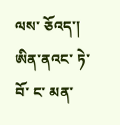ལས་ ཅོའད་། ཨིན་ནའང་ ཏེ་བོ་ ང་ མན་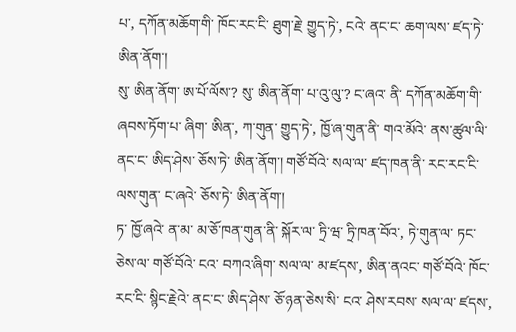པ་, དཀོན་མཆོག་གི་ ཁོང་རང་ངི་ ཐུག་རྗེ་ གྱུད་ཏེ་, ངའེ་ ནང་ང་ ཆག་ལས་ ཛད་ཏེ་ ཨིན་ནོག་།
སུ་ ཨིན་ནོག་ ཨ་པོ་ལོས་? སུ་ ཨིན་ནོག་ པ་འུ་ལུ་? ང་ཞའ་ ནི་ དཀོན་མཆོག་གི་ ཞབས་ཏོག་པ་ ཞིག་ ཨིན་, ཀ་གུན་ གྱུད་ཏེ་, ཁྱོ་ཞ་གུན་ནི་ གའ་མོའེ་ ནས་ཚུལ་ལི་ ནང་ང་ ཨིད་ཤེས་ ཅོས་ཏེ་ ཨིན་ནོག་། གཙོ་བོའེ་ སལ་ལ་ ཛད་ཁན་ནི་ རང་རང་ངི་ ལས་གུན་ ང་ཞའེ་ ཅོས་ཏེ་ ཨིན་ནོག་།
ཏ་ ཁྱོ་ཞའེ་ ན་མ་ མ་ཅོ་ཁན་གུན་ནི་ སྐོར་ལ་ ཏྲི་ཝ་ ཏྲི་ཁན་བོའ་, ཏེ་གུན་ལ་ ཏང་ཅེས་ལ་ གཙོ་བོའེ་ ངའ་ བཀའ་ཞིག་ སལ་ལ་ མ་ཛདས་, ཨིན་ནའང་ གཙོ་བོའེ་ ཁོང་རང་ངི་ སྙིང་རྗེའེ་ ནང་ང་ ཨིད་ཤེས་ ཅོ་ཉན་ཅེས་སི་ ངའ་ ཤེས་རབས་ སལ་ལ་ ཛདས་,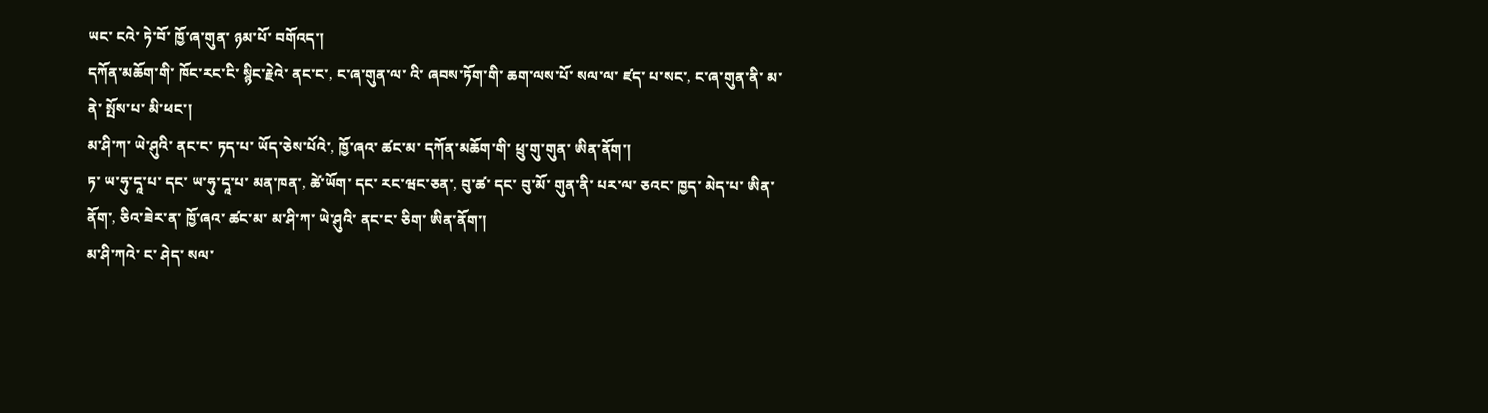ཡང་ ངའེ་ ཏེ་བོ་ ཁྱོ་ཞ་གུན་ ཉམ་པོ་ བགོའད་།
དཀོན་མཆོག་གི་ ཁོང་རང་ངི་ སྙིང་རྗེའེ་ ནང་ང་, ང་ཞ་གུན་ལ་ འི་ ཞབས་ཏོག་གི་ ཆག་ལས་པོ་ སལ་ལ་ ཛད་ པ་སང་, ང་ཞ་གུན་ནི་ མ་ནེ་ སྤོས་པ་ མི་ཕང་།
མ་ཤི་ཀ་ ཡེ་ཤུའི་ ནང་ང་ ཏད་པ་ ཡོད་ཅེས་པོའེ་, ཁྱོ་ཞའ་ ཚང་མ་ དཀོན་མཆོག་གི་ ཕྲུ་གུ་གུན་ ཨིན་ནོག་།
ཏ་ ཡ་ཧུ་དཱ་པ་ དང་ ཡ་ཧུ་དཱ་པ་ མན་ཁན་, ཚེ་ཡོག་ དང་ རང་ཝང་ཅན་, བུ་ཚ་ དང་ བུ་མོ་ གུན་ནི་ པར་ལ་ ཅའང་ ཁྱད་ མེད་པ་ ཨིན་ནོག་, ཅིའ་ཟེར་ན་ ཁྱོ་ཞའ་ ཚང་མ་ མ་ཤི་ཀ་ ཡེ་ཤུའི་ ནང་ང་ ཅིག་ ཨིན་ནོག་།
མ་ཤི་ཀའེ་ ང་ ཤེད་ སལ་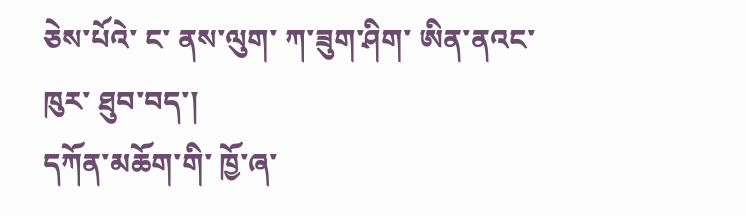ཅེས་པོའེ་ ང་ ནས་ལུག་ ཀ་ཟུག་ཤིག་ ཨིན་ནའང་ ཁུར་ ཐུབ་བད་།
དཀོན་མཆོག་གི་ ཁྱོ་ཞ་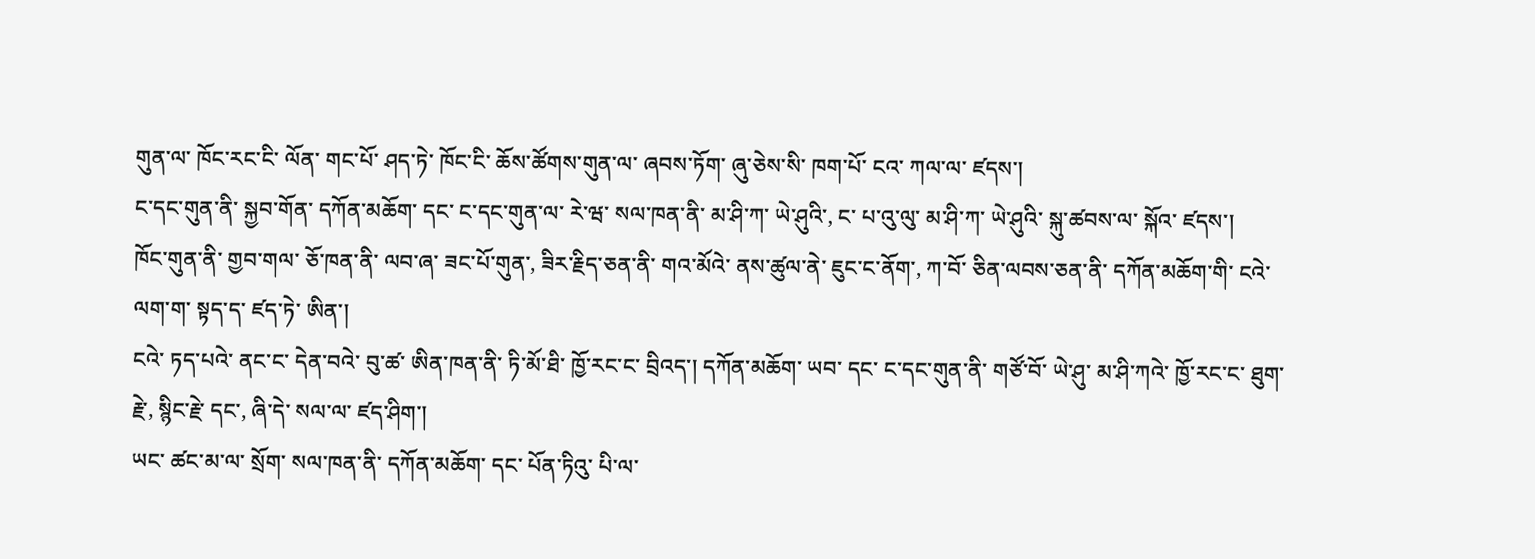གུན་ལ་ ཁོང་རང་ངི་ ལོན་ གང་པོ་ ཤད་ཏེ་ ཁོང་ངི་ ཆོས་ཚོགས་གུན་ལ་ ཞབས་ཏོག་ ཞུ་ཅེས་སི་ ཁག་པོ་ ངའ་ ཀལ་ལ་ ཛདས་།
ང་དང་གུན་ནི་ སྐྱབ་གོན་ དཀོན་མཆོག་ དང་ ང་དང་གུན་ལ་ རེ་ཝ་ སལ་ཁན་ནི་ མ་ཤི་ཀ་ ཡེ་ཤུའི་, ང་ པ་འུ་ལུ་ མ་ཤི་ཀ་ ཡེ་ཤུའི་ སྐུ་ཚབས་ལ་ སྐོའ་ ཛདས་།
ཁོང་གུན་ནི་ གྱབ་གལ་ ཅོ་ཁན་ནི་ ལབ་ཞ་ ཟང་པོ་གུན་, ཟིར་རྗིད་ཅན་ནི་ གའ་མོའེ་ ནས་ཚུལ་ནེ་ ཇུང་ང་ནོག་, ཀ་བོ་ ཅིན་ལབས་ཅན་ནི་ དཀོན་མཆོག་གི་ ངའེ་ ལག་ག་ སྟད་ད་ ཛད་ཏེ་ ཨིན་།
ངའེ་ ཏད་པའེ་ ནང་ང་ དེན་བའེ་ བུ་ཚ་ ཨིན་ཁན་ནི་ ཏི་མོ་ཐི་ ཁྱོ་རང་ང་ བྲིའད་། དཀོན་མཆོག་ ཡབ་ དང་ ང་དང་གུན་ནི་ གཙོ་བོ་ ཡེ་ཤུ་ མ་ཤི་ཀའེ་ ཁྱོ་རང་ང་ ཐུག་རྗེ་, སྙིང་རྗེ་ དང་, ཞི་དེ་ སལ་ལ་ ཛད་ཤིག་།
ཡང་ ཚང་མ་ལ་ སྲོག་ སལ་ཁན་ནི་ དཀོན་མཆོག་ དང་ པོན་ཏིའུ་ པི་ལ་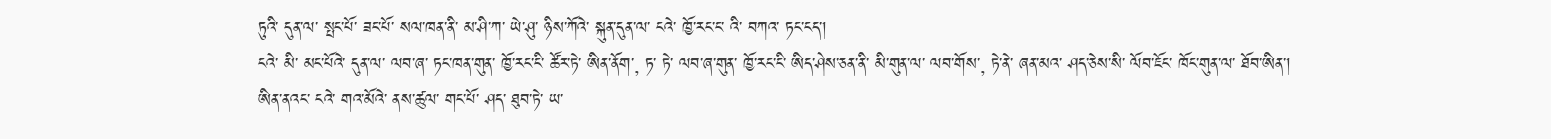ཏུའི་ དུན་ལ་ སྤང་པོ་ ཟང་པོ་ སལ་ཁན་ནི་ མ་ཤི་ཀ་ ཡེ་ཤུ་ ཉིས་ཀོའེ་ སྐུན་དུན་ལ་ ངའེ་ ཁྱོ་རང་ང་ འི་ བཀའ་ ཏང་ངད་།
ངའེ་ མི་ མང་པོའེ་ དུན་ལ་ ལབ་ཞ་ ཏང་ཁན་གུན་ ཁྱོ་རང་ངི་ ཚོར་ཏེ་ ཨིན་ནོག་, ཏ་ ཏེ་ ལབ་ཞ་གུན་ ཁྱོ་རང་ངི་ ཨིད་ཤེས་ཅན་ནི་ མི་གུན་ལ་ ལབ་གོས་, ཏེ་ནེ་ ཞན་མའ་ ཤད་ཅེས་སི་ ལོབ་ཇོང་ ཁོང་གུན་ལ་ ཐོབ་ཨིན་།
ཨིན་ནའང་ ངའེ་ གའ་མོའེ་ ནས་ཚུལ་ གང་པོ་ ཤད་ ཐུབ་ཏེ་ ཡ་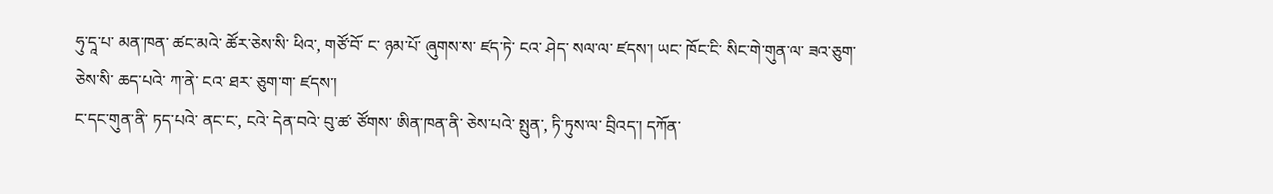ཧུ་དཱ་པ་ མན་ཁན་ ཚང་མའེ་ ཚོར་ཅེས་སི་ ཕིའ་, གཙོ་བོ་ ང་ ཉམ་པོ་ ཞུགས་ས་ ཛད་ཏེ་ ངའ་ ཤེད་ སལ་ལ་ ཛདས་། ཡང་ ཁོང་ངི་ སིང་གེ་གུན་ལ་ ཟའ་ཅུག་ཅེས་སི་ ཆད་པའེ་ ཀ་ནེ་ ངའ་ ཐར་ ཅུག་ག་ ཛདས་།
ང་དང་གུན་ནི་ ཏད་པའེ་ ནང་ང་, ངའེ་ དེན་བའེ་ བུ་ཚ་ ཙོགས་ ཨིན་ཁན་ནི་ ཅེས་པའེ་ སྤུན་, ཏི་ཏུས་ལ་ བྲིའད་། དཀོན་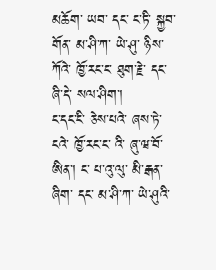མཆོག་ ཡབ་ དང་ ང་ཏི་ སྐྱབ་གོན་ མ་ཤི་ཀ་ ཡེ་ཤུ་ ཉིས་ཀོའེ་ ཁྱོ་རང་ང་ ཐུག་རྗེ་ དང་ ཞི་དེ་ སལ་ཤིག་།
ང་དང་ངི་ ཅེས་པའེ་ ཞས་ཏེ་ ངའེ་ ཁྱོ་རང་ང་ འི་ ཞུ་ཝ་བོ་ ཨིན་། ང་ པ་འུ་ལུ་ མི་རྒན་ཞིག་ དང་ མ་ཤི་ཀ་ ཡེ་ཤུའི་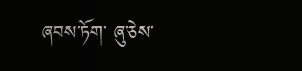ཞབས་ཏོག་ ཞུ་ཅེས་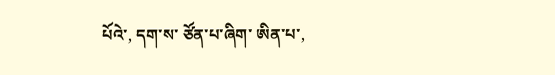པོའེ་, དག་ས་ ཙོན་པ་ཞིག་ ཨིན་པ་,